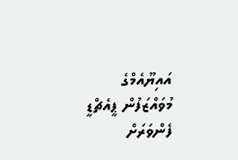އައިޔޫއެމްގެ މުވައްޒަފުން ޕީއެޗްޑީ ފެންވަރަށް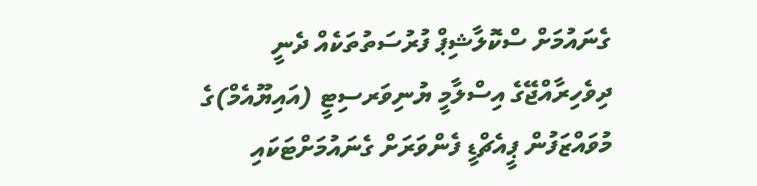ގެނައުމަށް ސްކޮލާޝިޕް ފުރުސަތުތަކެއް ދެނީ
ދިވެހިރާއްޖޭގެ އިސްލާމީ ޔުނިވަރސިޓީ (އައިޔޫއެމް)ގެ މުވައްޒަފުން ޕީއެޗްޑީ ފެންވަރަށް ގެނައުމަށްޓަކައި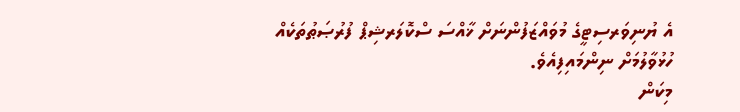އެ ޔުނިވަރސިޓީގެ މުވައްޒަފުންނަށް ޚާއްސަ ސްކޮލަރޝިޕް ފުރުޞަޠުތަކެއް ހުޅުވާލުމަށް ނިންމައިފިއެވެ.
މިކަން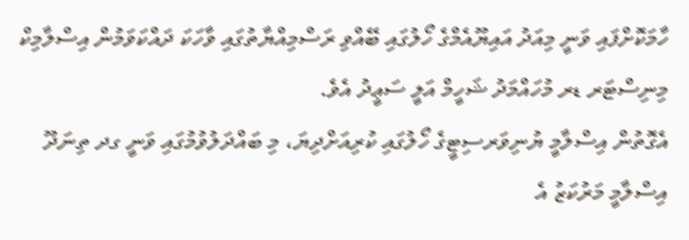ހާމަކޮށްފައި ވަނީ މިއަދު އައިޔޫއެމްގެ ހޯލުގައި ބޭއްވި ރަސްމިއްޔާތުގައި ވާހަކަ ދައްކަވަމުން އިސްލާމިކް މިނިސްޓަރ ޑރ މުހައްމަދު ޝަހީމް އަލީ ސަޢީދު އެވެ.
އެގޮތުން އިސްލާމީ ޔުނިވަރސިޓީގެ ހޯލުގައި ކުރިއަށްދިޔަ، މި ބައްދަލުވުމުގައި ވަނީ ގދ ތިނަދޫ އިސްލާމީ މަރުކަޒު އެ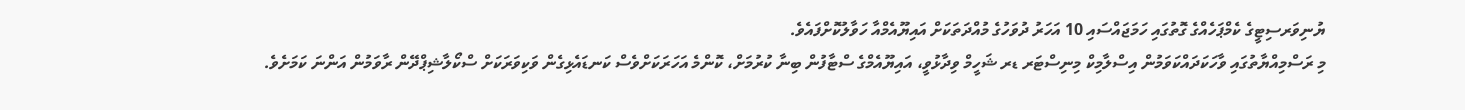ޔުނިވަރސިޓީގެ ކެމްޕަހެއްގެ ގޮތުގައި ހަމަޖައްސައި 10 އަހަރު ދުވަހުގެ މުއްދަތަކަށް އައިޔޫއެމްއާ ހަވާލުކޮށްފައެވެ.
މި ރަސްމިއްޔާތުގައި ވާހަކަދައްކަވަމުން އިސްލާމިކް މިނިސްޓަރ ޑރ ޝަހީމް ވިދާޅުވީ، އައިޔޫއެމްގެ ސްޓާފުން ބިނާ ކުރުމަށް، ކޮންމެ އަހަރަކަށްވެސް ކަނޑައެޅިގެން ވަކިވަރަކަށް ސްކޯލާޝިޕްދޭން ރާވަމުން އަންނަ ކަމަށެވެ.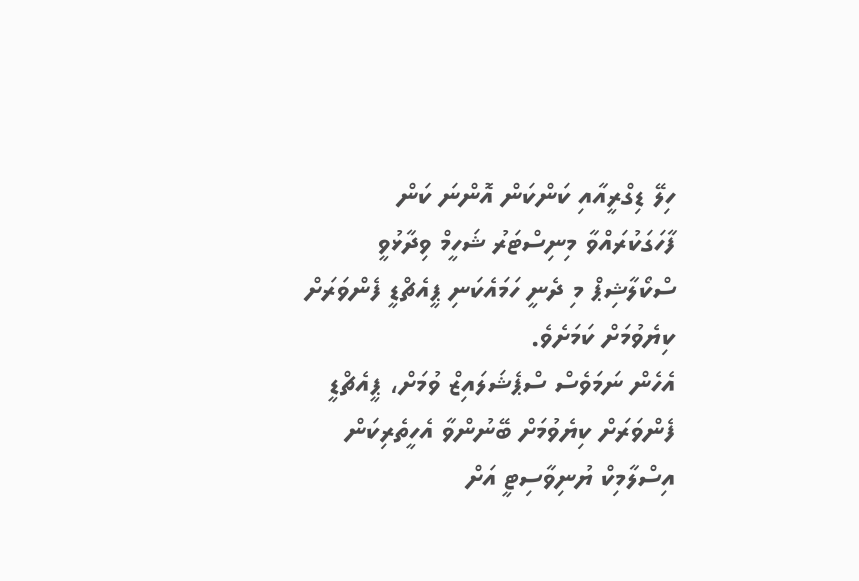ހިލޭ ޑިގްރީއާއި ކަންކަން އޮންނަ ކަން ފާހަގަކުރައްވާ މިނިސްޓަރު ޝަހީމް ވިދާޅުވީ ސްކޯލާޝިޕް މި ދެނީ ހަމައެކަނި ޕީއެޗްޑީ ފެންވަރަށް ކިޔެވުމަށް ކަމަށެވެ.
އެހެން ނަމަވެސް ސްޕެޝަލައިޒް ވުމަށް، ޕީއެޗްޑީ ފެންވަރަށް ކިޔެވުމަށް ބޭނުންވާ އެހީތެރިކަން އިސްލާމިކް ޔުނިވާސިޓީ އަށް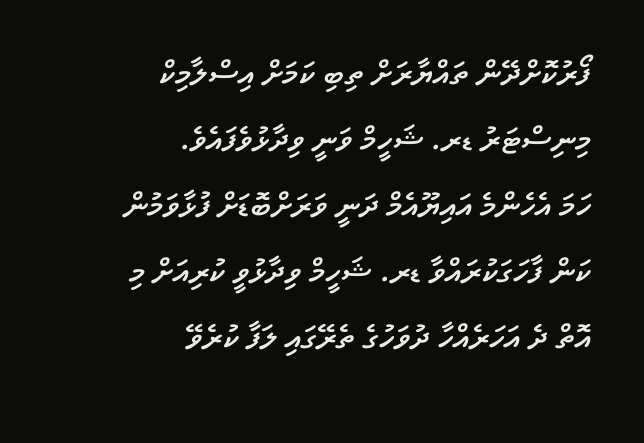ފޯރުކޮށްދޭން ތައްޔާރަށް ތިބި ކަމަށް އިސްލާމިކް މިނިސްޓަރު ޑރ. ޝަހީމް ވަނީ ވިދާޅުވެފައެވެ.
ހަމަ އެހެންމެ އައިޔޫއެމް ދަނީ ވަރަށްބޮޑަށް ފުޅާވަމުން ކަން ފާހަގަކުރައްވާ ޑރ. ޝަހީމް ވިދާޅުވީ ކުރިއަށް މި އޮތް ދެ އަހަރެއްހާ ދުވަހުގެ ތެރޭގައި ލަފާ ކުރެވޭ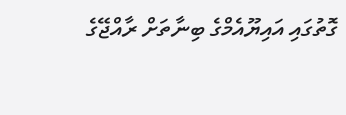ގޮތުގައި އައިޔޫއެމްގެ ބިނާތަށް ރާއްޖޭގެ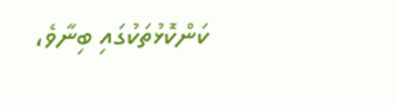ކަންކޮޅުތަކުގައި ބިނާވެ،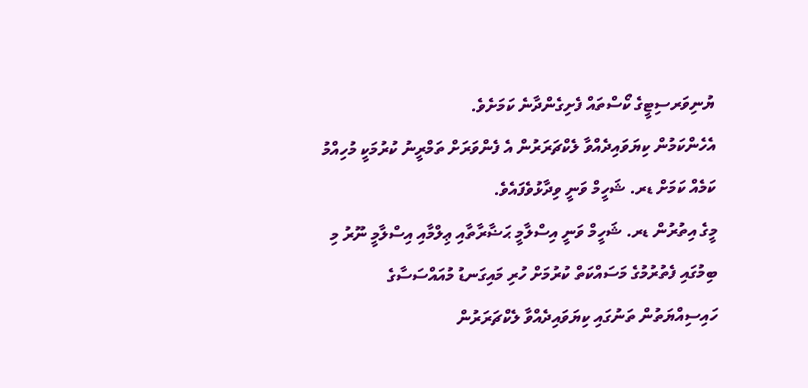ޔުނިވަރސިޓީގެ ކޯސްތައް ފެށިގެންދާނެ ކަމަށެވެ.
އެހެންކަމުން ކިޔަވައިދެއްވާ ލެކްޗަރަރުން އެ ފެންވަރަށް ތަމްރީނު ކުރުމަކީ މުހިއްމު ކަމެއް ކަމަށް ޑރ. ޝަހީމް ވަނީ ވިދާޅުވެފައެވެ.
މީގެ އިތުރުން ޑރ. ޝަހީމް ވަނީ އިސްލާމީ ޙަޟާރާތާއި ޢިލްމާއި އިސްލާމީ ނޫރު މި ބިމުގައި ފެތުރުމުގެ މަސައްކަތް ކުރުމަށް ހުރި މައިގަނޑު މުއައްސަސާގެ ހައިސިއްޔަތުން ތަނުގައި ކިޔަވައިދެއްވާ ލެކްޗަރަރުން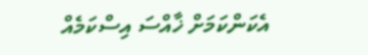އެކަންކަމަށް ޚާއްސަ އިސްކަމެއް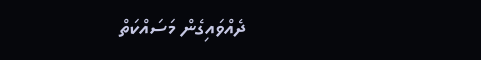ދެއްވައިގެން މަސައްކަތް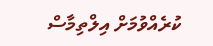ކުރެއްވުމަށް އިލްތިމާސް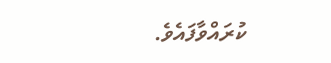ކުރައްވާފައެވެ.